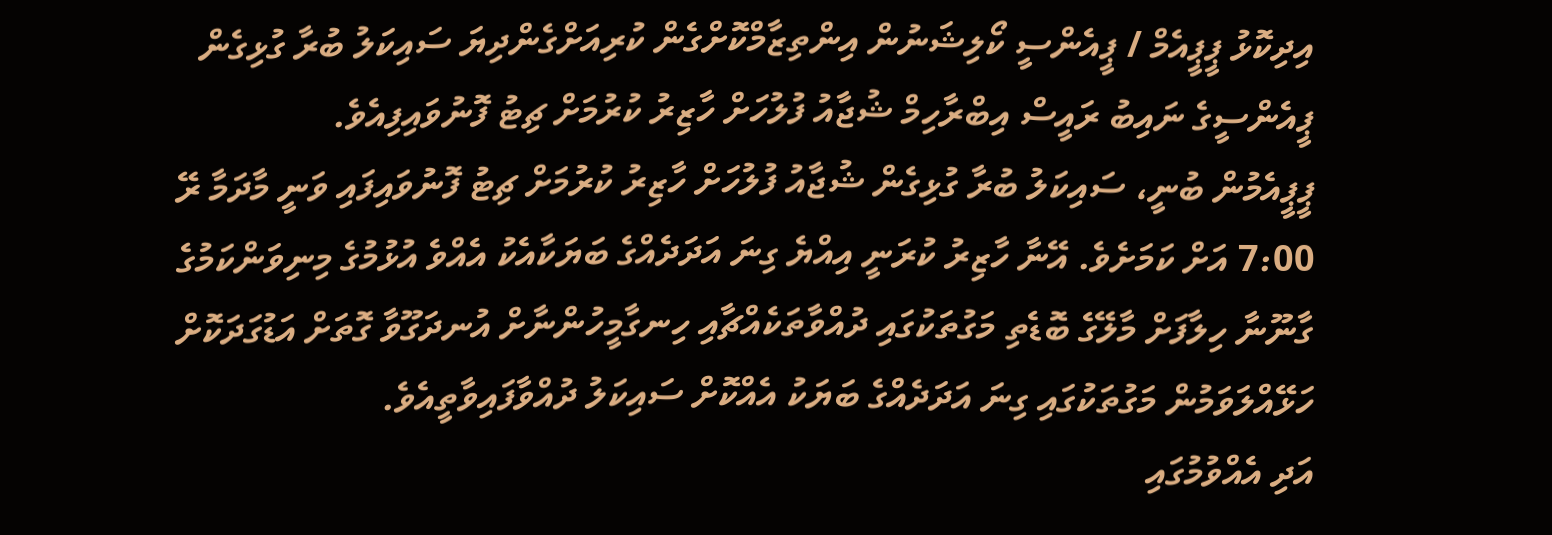އިދިކޮޅު ޕީޕީއެމް / ޕީއެންސީ ކޯލިޝަނުން އިންތިޒާމްކޮށްގެން ކުރިއަށްގެންދިޔަ ސައިކަލު ބުރާ ގުޅިގެން ޕީއެންސީގެ ނައިބު ރައީސް އިބްރާހިމް ޝުޖާއު ފުލުހަށް ހާޒިރު ކުރުމަށް ޗިޓު ފޮނުވައިފިއެވެ.
ޕީޕީއެމުން ބުނީ، ސައިކަލު ބުރާ ގުޅިގެން ޝުޖާއު ފުލުހަށް ހާޒިރު ކުރުމަށް ޗިޓު ފޮނުވައިފައި ވަނީ މާދަމާ ރޭ 7:00 އަށް ކަމަށެވެ. އޭނާ ހާޒިރު ކުރަނީ އިއްޔެ ގިނަ އަދަދެއްގެ ބަޔަކާއެކު އެއްވެ އުޅުމުގެ މިނިވަންކަމުގެ ގާނޫނާ ހިލާފަށް މާލޭގެ ބޮޑެތި މަގުތަކުގައި ދުއްވާތަކެއްޗާއި ހިނގާމީހުންނާށް އުނދަގޫވާ ގޮތަށް އަޑުގަދަކޮށް ހަޅޭއްލަވަމުން މަގުތަކުގައި ގިނަ އަދަދެއްގެ ބަޔަކު އެއްކޮށް ސައިކަލު ދުއްވާފައިވާތީއެވެ.
އަދި އެއްވުމުގައި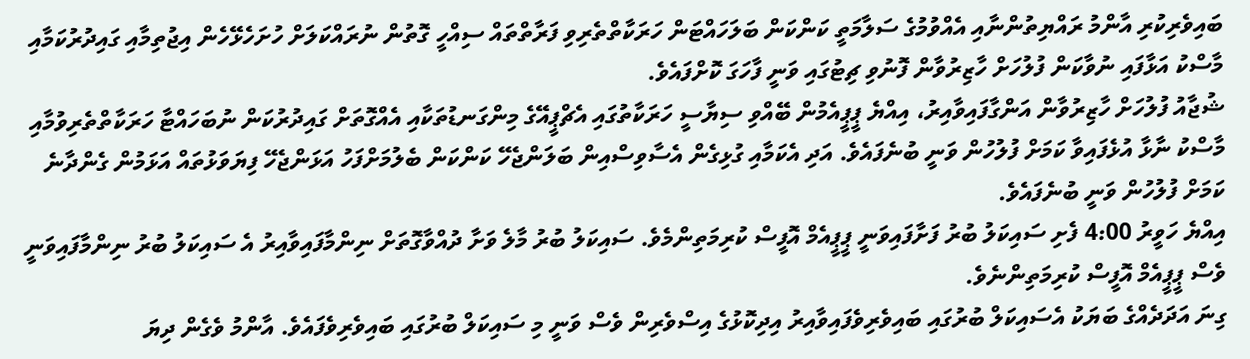ބައިވެރިކުރި އާންމު ރައްޔިތުންނާއި އެއްވުމުގެ ސަލާމަތީ ކަންކަން ބަލަހައްޓަން ހަރަކާތްތެރިވި ފަރާތްތައް ސިއްހީ ގޮތުން ނުރައްކަލަށް ހުށަހެޅޭހެން އިޖުތިމާއި ގައިދުރުކަމާއި މާސްކު އަޅާފައި ނުވާކަން ފުލުހަށް ހާޒިރުވާން ފޮނުވި ޗިޓުގައި ވަނީ ފާހަގަ ކޮށްފައެވެ.
ޝުޖާއު ފުލުހަށް ހާޒިރުވާން އަންގާފައިވާއިރު، އިއްޔެ ޕީޕީއެމުން ބޭއްވި ސިޔާސީ ހަރަކާތުގައި އެޗްޕީއޭގެ މިންގަނޑުތަކާއި އެއްގޮތަށް ގައިދުރުކަން ނުބަހައްޓާ ހަރަކާތްތެރިވުމާއި މާސްކު ނާޅާ އުޅެފައިވާ ކަމަށް ފުލުހުން ވަނީ ބުނެފައެވެ. އަދި އެކަމާއި ގުޅިގެން އެސާވިސްއިން ބަލަންޖެހޭ ކަންކަން ބެލުމަށްފަހު އަޅަންޖެހޭ ފިޔަވަޅުތައް އަޅަމުން ގެންދާނެ ކަމަށް ފުލުހުން ވަނީ ބުނެފައެވެ.
އިއްޔެ ހަވީރު 4:00 ފެށި ސައިކަލު ބުރު ފަށާފައިވަނީ ޕީޕީއެމް އޮފީސް ކުރިމަތިންމެވެ. ސައިކަލު ބުރު މާލެ ވަށާ ދުއްވާގޮތަށް ނިންމާފައިވާއިރު އެ ސައިކަލު ބުރު ނިންމާފައިވަނީ ވެސް ޕީޕީއެމް އޮފީސް ކުރިމަތިންނެވެ.
ގިނަ އަދަދެއްގެ ބަޔަކު އެސައިކަލް ބުރުގައި ބައިވެރިވެފައިވާއިރު އިދިކޮޅުގެ އިސްވެރިން ވެސް ވަނީ މި ސައިކަލް ބުރުގައި ބައިވެރިވެފައެވެ. އާންމު ވެގެން ދިޔަ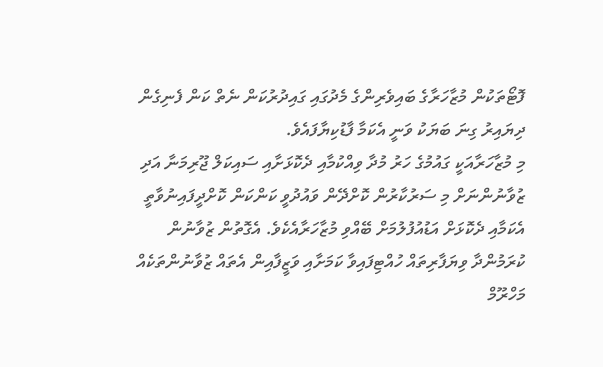ފޮޓޯތަކުން މުޒާހަރާގެ ބައިވެރިންގެ މެދުގައި ގައިދުރުކަން ނެތް ކަން ފެނިގެން ދިޔައިރު ގިނަ ބަޔަކު ވަނީ އެކަމާ ފާޑުކިޔާފައެވެ.
މި މުޒާހަރާއަކީ ގައުމުގެ ހަރު މުދާ ވިއްކުމާއި ދެކޮޅަށާއި ސައިކަލް ޖޫރިމަނާ އަދި ޒުވާނުންނަށް މި ސަރުކާރުން ކޮށްދޭން ވައުދުވީ ކަންކަން ކޮށްދީފައިނުވާތީ އެކަމާއި ދެކޮޅަށް އަޑުއުފުލުމަށް ބޭއްވި މުޒާހަރާއެކެވެ. އެގޮތުން ޒުވާނުން ކުރަމުންދާ ވިޔަފާރިތައް ހުއްޓިފައިވާ ކަމަށާއި ވަޒީފާއިން އެތައް ޒުވާނުންތަކެއް މަހްރޫމް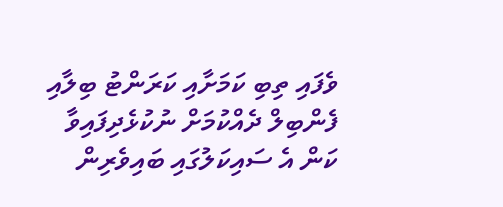ވެފައި ތިބި ކަމަށާއި ކަރަންޓު ބިލާއި ފެންބިލް ދެއްކުމަށް ނުކުޅެދިފައިވާ ކަން އެ ސައިކަލުގައި ބައިވެރިން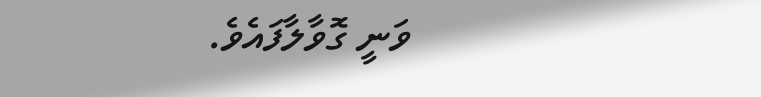ވަނީ ގޮވާލާފައެވެ.